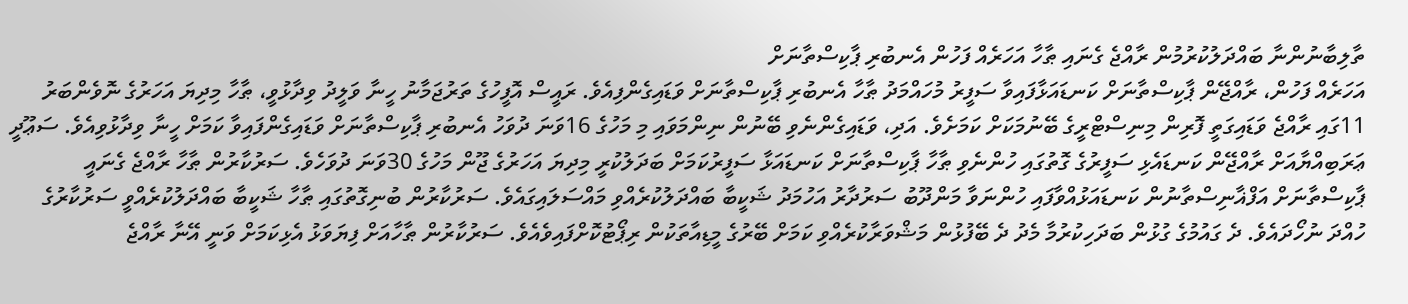ތާލިބާނުންނާ ބައްދަލުކުރުމުން ރާއްޖެ ގެނައި ޠާހާ އަހަރެއް ފަހުން އެނބުރި ޕާކިސްތާނަށް
އަހަރެއް ފަހުން، ރާއްޖޭން ޕާކިސްތާނަށް ކަނޑައަޅާފައިވާ ސަފީރު މުހައްމަދު ޠާހާ އެނބުރި ޕާކިސްތާނަށް ވަޑައިގެންފިއެވެ. ރައީސް އޮފީހުގެ ތަރުޖަމާނު ހީނާ ވަލީދު ވިދާޅުވީ، ޠާހާ މިދިޔަ އަހަރުގެ ނޮވެންބަރު 11ގައި ރާއްޖެ ވަޑައިގަތީ ފޮރިން މިނިސްޓްރީގެ ބޭނުމަކަށް ކަމަށެވެ. އަދި، ވަޑައިގެންނެވި ބޭނުން ނިންމަވައި މި މަހުގެ 16ވަނަ ދުވަހު އެނބުރި ޕާކިސްތާނަށް ވަޑައިގެންފައިވާ ކަމަށް ހީނާ ވިދާޅުވިއެވެ. ސަޢޫދީ ޢަރަބިއްޔާއަށް ރާއްޖޭން ކަނޑައެޅި ސަފީރުގެ ގޮތުގައި ހުންނެވި ޠާހާ ޕާކިސްތާނަށް ކަނޑައަޅާ ސަފީރުކަމަށް ބަދަލުކުރީ މިދިޔަ އަހަރުގެ ޖޫން މަހުގެ 30ވަނަ ދުވަހެވެ. ސަރުކާރުން ޠާހާ ރާއްޖެ ގެނައީ ޕާކިސްތާނަށް އަފްޣާނިސްތާނުން ކަނޑައަޅުއްވާފައި ހުންނަވާ މަންދޫބު ސަރުދާރު އަހުމަދު ޝަކީބާ ބައްދަލުކުރެއްވި މައްސަލައިގައެވެ. ސަރުކާރުން ބުނިގޮތުގައި ޠާހާ ޝަކީބާ ބައްދަލުކުރެއްވީ ސަރުކާރުގެ ހުއްދަ ނުހޯދައެވެ. ދެ ގައުމުގެ ގުޅުން ބަދަހިކުރުމާ މެދު ދެ ބޭފުޅުން މަޝްވަރާކުރެއްވި ކަމަށް ބޭރުގެ މީޑިއާތަކުން ރިޕޯޓުކޮށްފައިވެއެވެ. ސަރުކާރުން ޠާހާއަށް ފިޔަވަޅު އެޅިކަމަށް ވަނީ އޭނާ ރާއްޖެ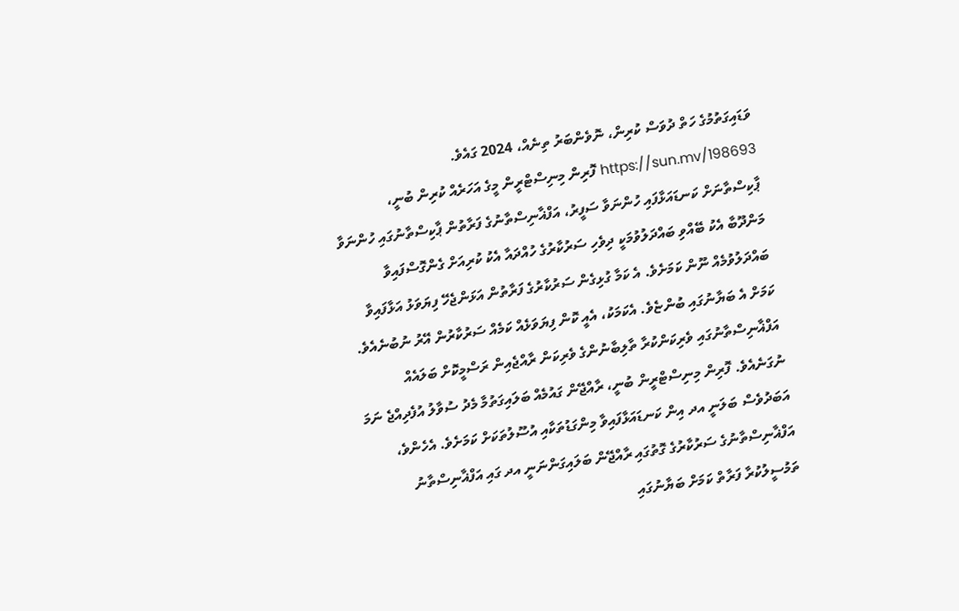ވަޑައިގަތުމުގެ ހަތް ދުވަސް ކުރިން، ނޮވެންބަރު ތިނެއް، 2024 ގައެވެ. https://sun.mv/198693 ފޮރިން މިނިސްޓްރީން މީގެ އަހަރެއް ކުރިން ބުނީ، ޕާކިސްތާނަށް ކަނޑައަޅާފައި ހުންނަވާ ސަފީރު، އަފްޣާނިސްތާނުގެ ފަރާތުން ޕާކިސްތާނުގައި ހުންނަވާ މަންދޫބާ އެކު ބޭއްވި ބައްދަލުވުމަކީ ދިވެހި ސަރުކާރުގެ ހުއްދައާ އެކު ކުރިއަށް ގެންގޮސްފައިވާ ބައްދަލުވުމެއް ނޫން ކަމަށެވެ. އެ ކަމާ ގުޅިގެން ސަރުކާރުގެ ފަރާތުން އަޅަންޖެހޭ ފިޔަވަޅު އަޅާފައިވާ ކަމަށް އެ ބަޔާނުގައި ބުންޏެވެ. އެކަމަކު، އެއީ ކޮން ފިޔަވަޅެއް ކަމެއް ސަރުކާރުން އޭރު ނުބުނެއެވެ. އަފްޣާނިސްތާނުގައި ވެރިކަންކުރާ ތާލިބާނުންގެ ވެރިކަން ރާއްޖެއިން ރަސްމީކޮށް ބަލައެއް ނުގަނެއެވެ. ފޮރިން މިނިސްޓްރީން ބުނީ، ރާއްޖޭން ގައުމެއް ބަލައިގަތުމާ މެދު ސުވާލު އުފެދިއްޖެ ނަމަ އަބަދުވެސް ބަލަނީ އދ އިން ކަނޑައަޅާފައިވާ މިންގަޑުތަކާއި އުސޫލުތަކަށް ކަމަށެވެ. އެހެންވެ، އަފްޣާނިސްތާނުގެ ސަރުކާރުގެ ގޮތުގައި ރާއްޖޭން ބަލައިގަންނަނީ އދ ގައި އަފްޣާނިސްތާނު ތަމުސީލުކުރާ ފަރާތް ކަމަށް ބަޔާނުގައި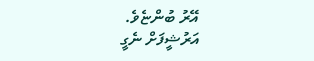އޭރު ބުންޏެވެ.
އަރުޝީފަށް ނެގީ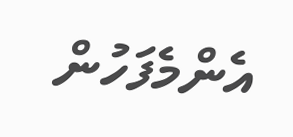އެންމެފަހުން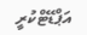އަޕްޑޭޓްކުރީ